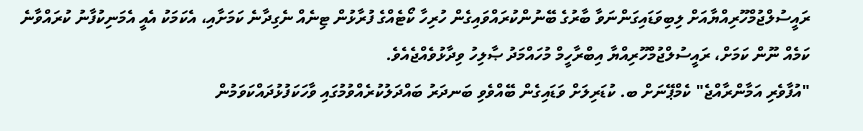ރައީސުލްޖުމްހޫރިއްޔާއަށް ލިބިވަޑައިގަންނަވާ ބާރުގެ ބޭނުންކުރައްވައިގެން ހުރިހާ ކޯޓެއްގެ ފުރާޅުން ޓިނެއް ނެގިދާނެ ކަމަށާއި، އެކަމަކު އެއީ އެމަނިކުފާނު ކުރައްވާނެ ކަމެއް ނޫން ކަމަށް، ރައީސުލްޖުމްހޫރިއްޔާ އިބްރާހީމް މުހައްމަދު ޞާލިހު ވިދާޅުވެއްޖެއެވެ.
"އުފާވެރި އަމާންރާއްޖެ" ކެމްޕޭނަށް ބ. ކުޑަރިލަށް ވަޑައިގެން ބޭއްވެވި ބަނދަރު ބައްދަލުކުރެއްވުމުގައި ވާހަކަފުޅުދައްކަވަމުން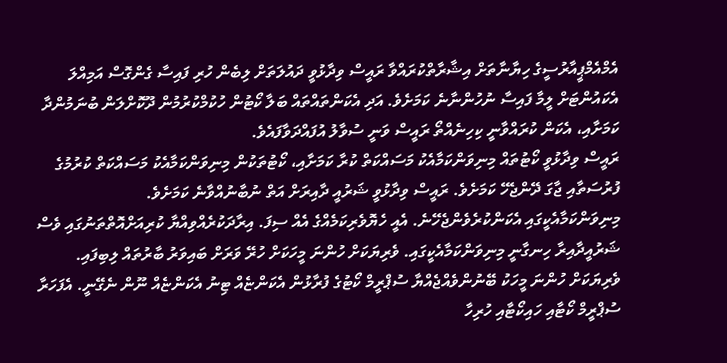އެމްއެމްޕީއާރުސީގެ ހިޔާނާތަށް އިޝާރާތްކުރައްވާ ރައީސް ވިދާޅުވީ ދައުލަތަށް ލިބެން ހުރި ފައިސާ ގެންގޮސް އަމިއްލަ އެކައުންޓަށް ލީމާ ފައިސާ ނުހުންނާނެ ކަމަށެވެ. އަދި އެކަންތައްތައް ބަލާ ކޯޓުން ހުކުމްކުރުމުން ދޫކޮށްލަން ބުނަމުންދާ ކަމަށާއި، އެކަން ކުރައްވާނީ ކިހިނެއްތޯ ރައީސް ވަނީ ސުވާލު އުފައްދަވާފައެވެ.
ރައީސް ވިދާޅުވީ ކޯޓުތައް މިނިވަންކަމާއެކު މަސައްކަތް ކުރާ ކަމަށާއި، ކޯޓުތަކުން މިނިވަންކަމާއެކު މަސައްކަތް ކުރުމުގެ ފުރުސަތާއި ޖާގަ ދޭންޖެހޭ ކަމަށެވެ. ރައީސް ވިދާޅުވީ ޝަރުއީ ދާއިރަށް އަތް ނުބާނުއްވާނެ ކަމަށެވެ.
މިނިވަންކަމާއެކީގައި އެކަންކުރެވެންޖެހޭނެ. އެއީ ހެޔޮވެރިކަމެއްގެ އެއް ސިފަ. އިރާދަކުރެއްވިއްޔާ ކުރިއަށްއޮތްތަނުގައި ވެސް ޝަރުއީދާއިރާ ހިނގާނީ މިނިވަންކަމާއެކީގައި. ވެރިޔަކަށް ހުންނަ މީހަކަށް ހުރޭ ވަރަށް ބައިވަރު ބާރުތައް ލިބިފައި. ވެރިޔަކަށް ހުންނަ މީހަކު ބޭނުންވެއްޖެއްޔާ ސުޕްރީމް ކޯޓުގެ ފުރާޅުން އެކަންޏެއް ޓިނު އެކަންޏެއް ނޫން ނެގޭނީ. އެފަހަރާ ސުޕްރީމް ކޯޓާއި ހައިކޯޓާއި ހުރިހާ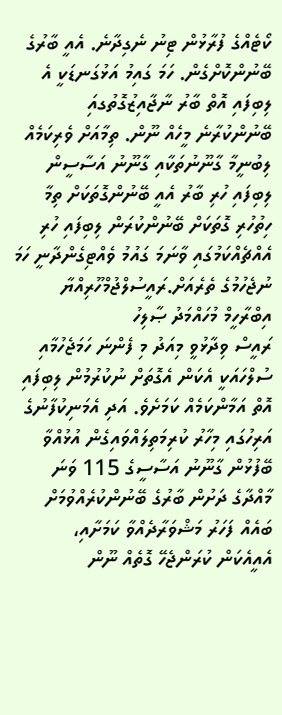ކޯޓެއްގެ ފުރާޅުން ޓިނު ނެގިދާނެ. އެއީ ބާރުގެ ބޭނުންކޮށްގެން. ހަމަ ގައިމު އަޅުގަނޑަކީ އެ ލިބިފައި އޮތް ބާރު ނާޖާއިޒުގޮތުގއަި ބޭނުންކުރާނެ މީހެއް ނޫން. ތިމާއަށް ވެރިކަމެއް ލިބުނީމާ ގާނޫނުތަކާއި ގާނޫނު އަސާސީން ލިބިފައި ހުރި ބާރު އެއީ ބޭނުންގޮތަކަށް ތިމާ ހިތުހުރި ގޮތަކަށް ބޭނުންކުރަން ލިބިފައި ހުރި އެއްޗެއްކަމުގައި ވާނަމަ ގައުމު ވެއްޓިގެންދާނީ ހަމަ ނުޖެހުމުގެ ތެރެއަށް.ރައީސުލްޖުމްހޫރިއްޔާ އިބްރާހީމް މުހައްމަދު ޞާލިހު
ރައީސް ވިދާޅުވީ މިއަދު މި ފެންނަ ހަމަޖެހުމާއި ސުލްހައަކީ އެކަން އެގޮތަށް ނުކުރުމުން ލިބިފައި އޮތް އަމާންކަމެއް ކަމަށެވެ. އަދި އެމަނިކުފާނުގެ އަރިހުގައި މިހާރު ކުރިމަތިލައްވައިގެން އުޅުއްވާ ބޭފުޅުން ގާނޫނު އަސާސީގެ 115 ވަނަ މާއްދާގެ ދަށުން ބާރުގެ ބޭނުންކުރެއްވުމަށް ބައެއް ފަހަރު މަޝްވަރާދެއްވާ ކަމަށާއި، އެއީއެކަން ކުރަންޖެހޭ ގޮތެއް ނޫން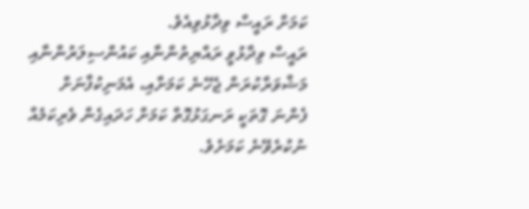ކަމަށް ރައީސް ވިދާޅުވިއެވެ.
ރައީސް ވިދާޅުވީ ރައްޔިތުންނާއި ކައުންސިލަރުންނާއި މަޝްވަރާކުރަން ޖެހޭނެ ކަމަށާއި، އެމަނިކުފާނަށް ފެންނަ ގޮތަކީ ރަނގަޅުގޮތް ކަމަށް ހަދައިގެން ވެރިކަމެއް ނުކުރެވޭނެ ކަމަށެވެ.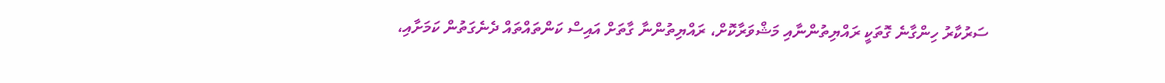ސަރުކާރު ހިންގާނެ ގޮތަކީ ރައްޔިތުންނާއި މަޝްވަރާކޮށް، ރައްޔިތުންނާ ގާތަށް އައިސް ކަންތައްތައް ދެނެގަތުން ކަމަށާއި،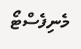މެނިފެސްޓޯ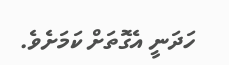ހަދަނީ އެގޮތަށް ކަމަށެވެ.